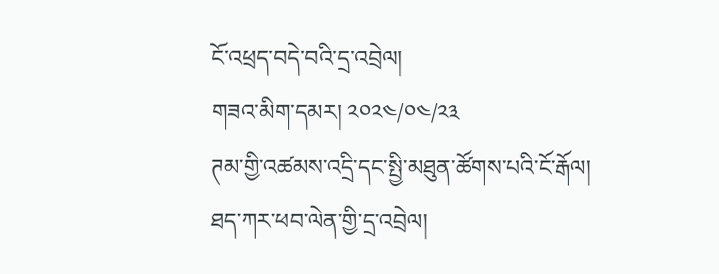ངོ་འཕྲད་བདེ་བའི་དྲ་འབྲེལ།
གཟའ་མིག་དམར། ༢༠༢༤/༠༤/༢༣
ཊམ་གྱི་འཚམས་འདྲི་དང་སྤྱི་མཐུན་ཚོགས་པའི་ངོ་རྒོལ།
ཐད་ཀར་ཕབ་ལེན་གྱི་དྲ་འབྲེལ།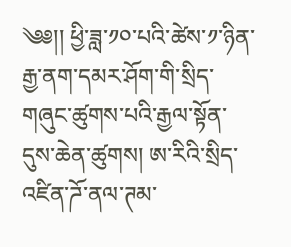༄༅།། ཕྱི་ཟླ་༡༠་པའི་ཚེས་༡་ཉིན་རྒྱ་ནག་དམར་ཤོག་གི་སྲིད་གཞུང་ཚུགས་པའི་རྒྱལ་སྟོན་དུས་ཆེན་ཚུགས། ཨ་རིའི་སྲིད་འཛིན་ཌོ་ནལ་ཊམ་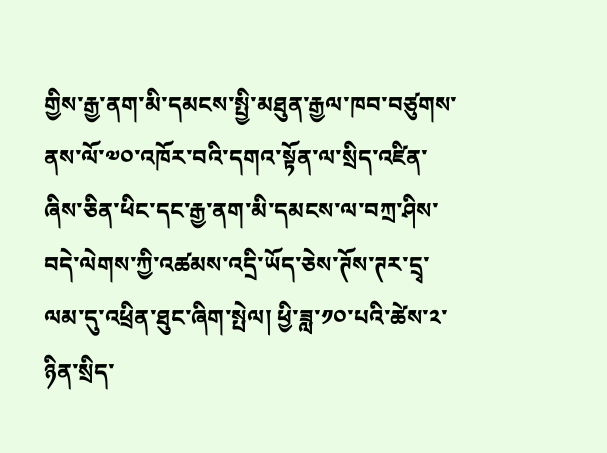གྱིས་རྒྱ་ནག་མི་དམངས་སྤྱི་མཐུན་རྒྱལ་ཁབ་བཙུགས་ནས་ལོ་༧༠་འཁོར་བའི་དགའ་སྟོན་ལ་སྲིད་འཛིན་ཞིས་ཅིན་ཕིང་དང་རྒྱ་ནག་མི་དམངས་ལ་བཀྲ་ཤིས་བདེ་ལེགས་ཀྱི་འཚམས་འདྲི་ཡོད་ཅེས་ཊོས་ཊར་དྲྭ་ལམ་དུ་འཕྲིན་ཐུང་ཞིག་སྤེལ། ཕྱི་ཟླ་༡༠་པའི་ཚེས་༢་ཉིན་སྲིད་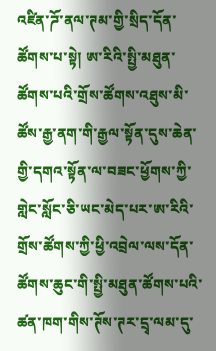འཛིན་ཌོ་ནལ་ཊམ་གྱི་སྲིད་དོན་ཚོགས་པ་སྟེ། ཨ་རིའི་སྤྱི་མཐུན་ཚོགས་པའི་གྲོས་ཚོགས་འཐུས་མི་ཚོས་རྒྱ་ནག་གི་རྒྱལ་སྟོན་དུས་ཆེན་གྱི་དགའ་སྟོན་ལ་བཟང་ཕྱོགས་ཀྱི་གླེང་སློང་ཅི་ཡང་མེད་པར་ཨ་རིའི་གྲོས་ཚོགས་ཀྱི་ཕྱི་འབྲེལ་ལས་དོན་ཚོགས་ཆུང་གི་སྤྱི་མཐུན་ཚོགས་པའི་ཚན་ཁག་གིས་ཊོས་ཊར་དྲྭ་ལམ་དུ་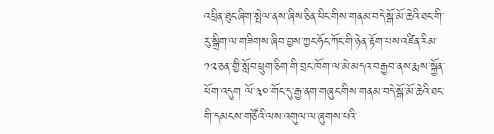འཕྲིན་ཐུང་ཞིག་སྤེལ་ནས་ཞིས་ཅིན་ཕིང་གིས་གནམ་བདེ་སྒོ་མོ་ཆེའི་ཐང་གི་རུ་སྒྲིག་ལ་གཟིགས་ཞིབ་བྱས་ཀྱང་ཧོང་ཀོང་གི་ཉེན་རྟོག་པས་འཛིན་རིམ་༡༢་ཅན་གྱི་སློབ་ཕྲུག་ཅིག་གི་བྲང་ཁོག་ལ་མེ་མདའ་བརྒྱབ་ནས་རྨས་སྐྱོན་ཕོག་འདུག ལོ་༣༠་གོང་དུ་རྒྱ་ནག་གཞུང་གིས་གནམ་བདེ་སྒོ་མོ་ཆེའི་ཐང་གི་དམངས་གཙོའི་ལས་འགུལ་ལ་ཞུགས་པའི་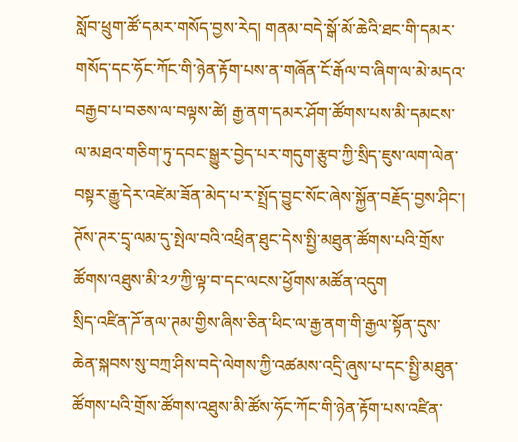སློབ་ཕྲུག་ཚོ་དམར་གསོད་བྱས་རེད། གནམ་བདེ་སྒོ་མོ་ཆེའི་ཐང་གི་དམར་གསོད་དང་ཧོང་ཀོང་གི་ཉེན་རྟོག་པས་ན་གཞོན་ངོ་རྒོལ་བ་ཞིག་ལ་མེ་མདའ་བརྒྱབ་པ་བཅས་ལ་བལྟས་ཚེ། རྒྱ་ནག་དམར་ཤོག་ཚོགས་པས་མི་དམངས་ལ་མཐའ་གཅིག་ཏུ་དབང་སྒྱུར་བྱེད་པར་གདུག་རྩུབ་ཀྱི་སྲིད་ཇུས་ལག་ལེན་བསྟར་རྒྱུ་དེར་འཛེམ་ཟོན་མེད་པ་ར་སྤྲོད་བྱུང་སོང་ཞེས་སྐྱོན་བརྗོད་བྱས་ཤིང་། ཊོས་ཊར་དྲྭ་ལམ་དུ་སྤེལ་བའི་འཕྲིན་ཐུང་དེས་སྤྱི་མཐུན་ཚོགས་པའི་གྲོས་ཚོགས་འཐུས་མི་༢༡་ཀྱི་ལྟ་བ་དང་ལངས་ཕྱོགས་མཚོན་འདུག
སྲིད་འཛིན་ཌོ་ནལ་ཊམ་གྱིས་ཞིས་ཅིན་ཕིང་ལ་རྒྱ་ནག་གི་རྒྱལ་སྟོན་དུས་ཆེན་སྐབས་སུ་བཀྲ་ཤིས་བདེ་ལེགས་ཀྱི་འཚམས་འདྲི་ཞུས་པ་དང་སྤྱི་མཐུན་ཚོགས་པའི་གྲོས་ཚོགས་འཐུས་མི་ཚོས་ཧོང་ཀོང་གི་ཉེན་རྟོག་པས་འཛིན་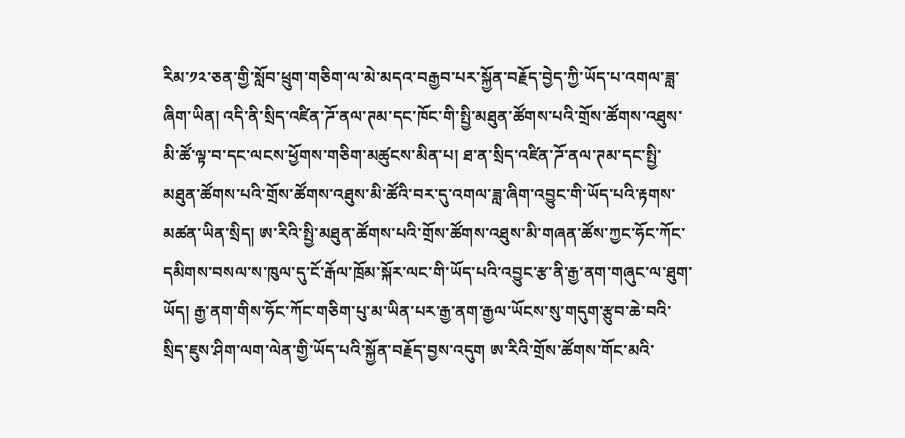རིམ་༡༢་ཅན་གྱི་སློབ་ཕྲུག་གཅིག་ལ་མེ་མདའ་བརྒྱབ་པར་སྐྱོན་བརྗོད་བྱེད་ཀྱི་ཡོད་པ་འགལ་ཟླ་ཞིག་ཡིན། འདི་ནི་སྲིད་འཛིན་ཌོ་ནལ་ཊམ་དང་ཁོང་གི་སྤྱི་མཐུན་ཚོགས་པའི་གྲོས་ཚོགས་འཐུས་མི་ཚོ་ལྟ་བ་དང་ལངས་ཕྱོགས་གཅིག་མཚུངས་མིན་པ། ཐ་ན་སྲིད་འཛིན་ཌོ་ནལ་ཊམ་དང་སྤྱི་མཐུན་ཚོགས་པའི་གྲོས་ཚོགས་འཐུས་མི་ཚོའི་བར་དུ་འགལ་ཟླ་ཞིག་འབྱུང་གི་ཡོད་པའི་རྟགས་མཚན་ཡིན་སྲིད། ཨ་རིའི་སྤྱི་མཐུན་ཚོགས་པའི་གྲོས་ཚོགས་འཐུས་མི་གཞན་ཚོས་ཀྱང་ཧོང་ཀོང་དམིགས་བསལ་ས་ཁུལ་དུ་ངོ་རྒོལ་ཁྲོམ་སྐོར་ལང་གི་ཡོད་པའི་འབྱུང་རྩ་ནི་རྒྱ་ནག་གཞུང་ལ་ཐུག་ཡོད། རྒྱ་ནག་གིས་ཧོང་ཀོང་གཅིག་པུ་མ་ཡིན་པར་རྒྱ་ནག་རྒྱལ་ཡོངས་སུ་གདུག་རྩུབ་ཆེ་བའི་སྲིད་ཇུས་ཤིག་ལག་ལེན་གྱི་ཡོད་པའི་སྐྱོན་བརྗོད་བྱས་འདུག ཨ་རིའི་གྲོས་ཚོགས་གོང་མའི་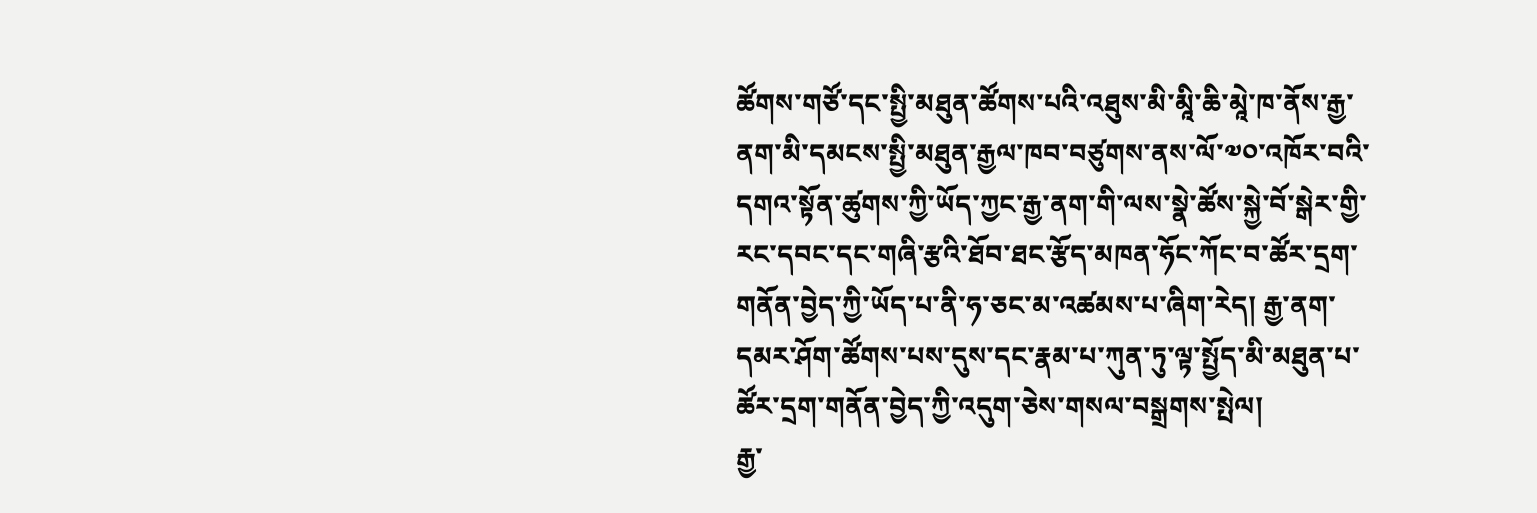ཚོགས་གཙོ་དང་སྤྱི་མཐུན་ཚོགས་པའི་འཐུས་མི་མཱི་ཆི་མཱེ་ཁ་ནོས་རྒྱ་ནག་མི་དམངས་སྤྱི་མཐུན་རྒྱལ་ཁབ་བཙུགས་ནས་ལོ་༧༠་འཁོར་བའི་དགའ་སྟོན་ཚུགས་ཀྱི་ཡོད་ཀྱང་རྒྱ་ནག་གི་ལས་སྣེ་ཚོས་སྐྱེ་བོ་སྒེར་གྱི་རང་དབང་དང་གཞི་རྩའི་ཐོབ་ཐང་རྩོད་མཁན་ཧོང་ཀོང་བ་ཚོར་དྲག་གནོན་བྱེད་ཀྱི་ཡོད་པ་ནི་ཧ་ཅང་མ་འཚམས་པ་ཞིག་རེད། རྒྱ་ནག་དམར་ཤོག་ཚོགས་པས་དུས་དང་རྣམ་པ་ཀུན་ཏུ་ལྟ་སྤྱོད་མི་མཐུན་པ་ཚོར་དྲག་གནོན་བྱེད་ཀྱི་འདུག་ཅེས་གསལ་བསྒྲགས་སྤེལ།
རྒྱ་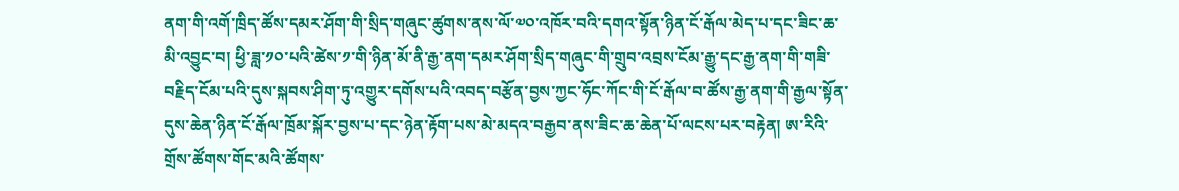ནག་གི་འགོ་ཁྲིད་ཚོས་དམར་ཤོག་གི་སྲིད་གཞུང་ཚུགས་ནས་ལོ་༧༠་འཁོར་བའི་དགའ་སྟོན་ཉིན་ངོ་རྒོལ་མེད་པ་དང་ཟིང་ཆ་མི་འབྱུང་བ། ཕྱི་ཟླ་༡༠་པའི་ཚེས་༡་གི་ཉིན་མོ་ནི་རྒྱ་ནག་དམར་ཤོག་སྲིད་གཞུང་གི་གྲུབ་འབྲས་ངོམ་རྒྱུ་དང་རྒྱ་ནག་གི་གཟི་བརྗིད་ངོམ་པའི་དུས་སྐབས་ཤིག་ཏུ་འགྱུར་དགོས་པའི་འབད་བརྩོན་བྱས་ཀྱང་ཧོང་ཀོང་གི་ངོ་རྒོལ་བ་ཚོས་རྒྱ་ནག་གི་རྒྱལ་སྟོན་དུས་ཆེན་ཉིན་ངོ་རྒོལ་ཁྲོམ་སྐོར་བྱས་པ་དང་ཉེན་རྟོག་པས་མེ་མདའ་བརྒྱབ་ནས་ཟིང་ཆ་ཆེན་པོ་ལངས་པར་བརྟེན། ཨ་རིའི་གྲོས་ཚོགས་གོང་མའི་ཚོགས་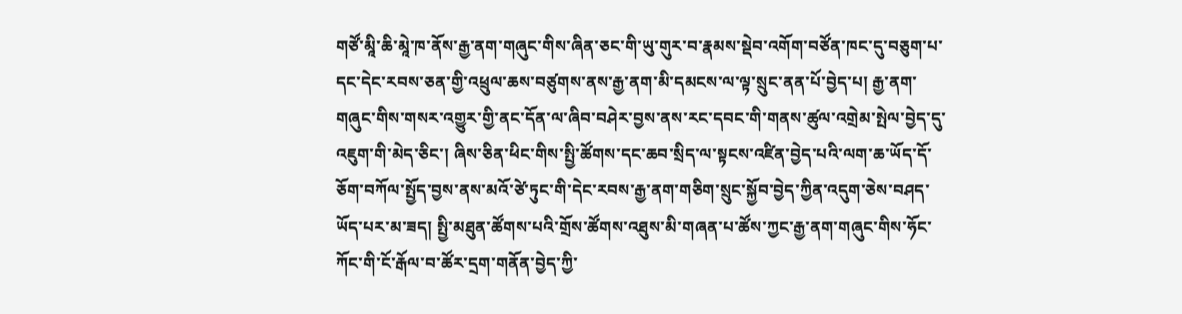གཙོ་མཱི་ཆི་མཱེ་ཁ་ནོས་རྒྱ་ནག་གཞུང་གིས་ཞིན་ཅང་གི་ཡུ་གུར་བ་རྣམས་སྡེབ་འགོག་བཙོན་ཁང་དུ་བཅུག་པ་དང་དེང་རབས་ཅན་གྱི་འཕྲུལ་ཆས་བཙུགས་ནས་རྒྱ་ནག་མི་དམངས་ལ་ལྟ་སྲུང་ནན་པོ་བྱེད་པ། རྒྱ་ནག་གཞུང་གིས་གསར་འགྱུར་གྱི་ནང་དོན་ལ་ཞིབ་བཤེར་བྱས་ནས་རང་དབང་གི་གནས་ཚུལ་འགྲེམ་སྤེལ་བྱེད་དུ་འཇུག་གི་མེད་ཅིང་། ཞིས་ཅིན་ཕིང་གིས་སྤྱི་ཚོགས་དང་ཆབ་སྲིད་ལ་སྟངས་འཛིན་བྱེད་པའི་ལག་ཆ་ཡོད་དོ་ཅོག་བཀོལ་སྤྱོད་བྱས་ནས་མའོ་ཙེ་ཏུང་གི་དེང་རབས་རྒྱ་ནག་གཅིག་སྲུང་སྐྱོབ་བྱེད་ཀྱིན་འདུག་ཅེས་བཤད་ཡོད་པར་མ་ཟད། སྤྱི་མཐུན་ཚོགས་པའི་གྲོས་ཚོགས་འཐུས་མི་གཞན་པ་ཚོས་ཀྱང་རྒྱ་ནག་གཞུང་གིས་ཧོང་ཀོང་གི་ངོ་རྒོལ་བ་ཚོར་དྲག་གནོན་བྱེད་ཀྱི་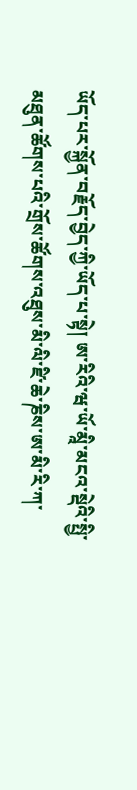ཡོད་པར་སྐྱོན་བརྗོད་བྱེད་ཀྱི་ཡོད་པ་སྟེ། ཨ་རིའི་ཝ་ཡོ་མཱི་མངའ་སྡེའི་སྤྱི་མཐུན་ཚོགས་པའི་གྲོས་ཚོགས་འཐུས་མི་ལི་ཛི་ཆེ་ཎིས་ཨ་མི་རི་ཀ་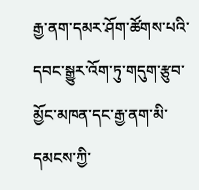རྒྱ་ནག་དམར་ཤོག་ཚོགས་པའི་དབང་སྒྱུར་འོག་ཏུ་གདུག་རྩུབ་མྱོང་མཁན་དང་རྒྱ་ནག་མི་དམངས་ཀྱི་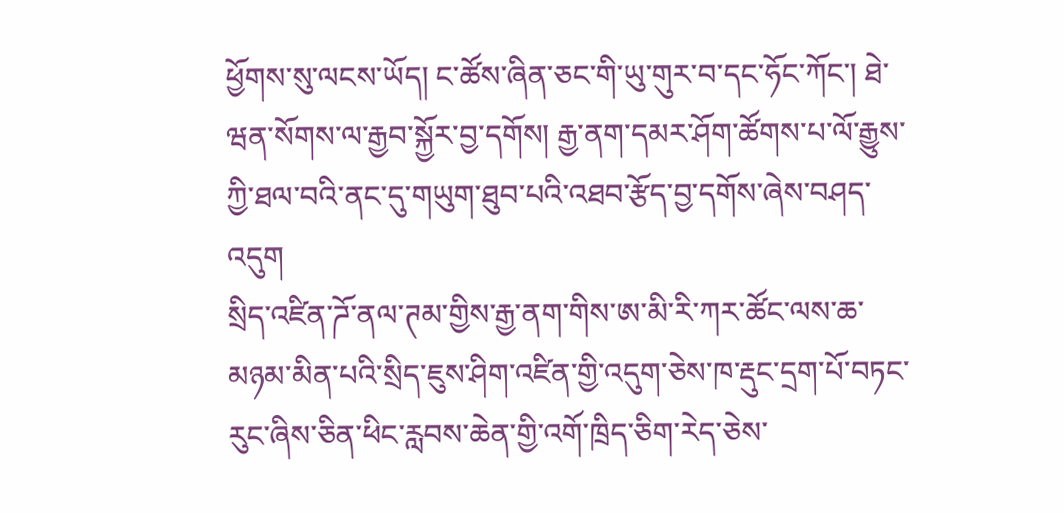ཕྱོགས་སུ་ལངས་ཡོད། ང་ཚོས་ཞིན་ཅང་གི་ཡུ་གུར་བ་དང་ཧོང་ཀོང་། ཐེ་ཝན་སོགས་ལ་རྒྱབ་སྐྱོར་བྱ་དགོས། རྒྱ་ནག་དམར་ཤོག་ཚོགས་པ་ལོ་རྒྱུས་ཀྱི་ཐལ་བའི་ནང་དུ་གཡུག་ཐུབ་པའི་འཐབ་རྩོད་བྱ་དགོས་ཞེས་བཤད་འདུག
སྲིད་འཛིན་ཌོ་ནལ་ཊམ་གྱིས་རྒྱ་ནག་གིས་ཨ་མི་རི་ཀར་ཚོང་ལས་ཆ་མཉམ་མིན་པའི་སྲིད་ཇུས་ཤིག་འཛིན་གྱི་འདུག་ཅེས་ཁ་རྡུང་དྲག་པོ་བཏང་རུང་ཞིས་ཅིན་ཕིང་རླབས་ཆེན་གྱི་འགོ་ཁྲིད་ཅིག་རེད་ཅེས་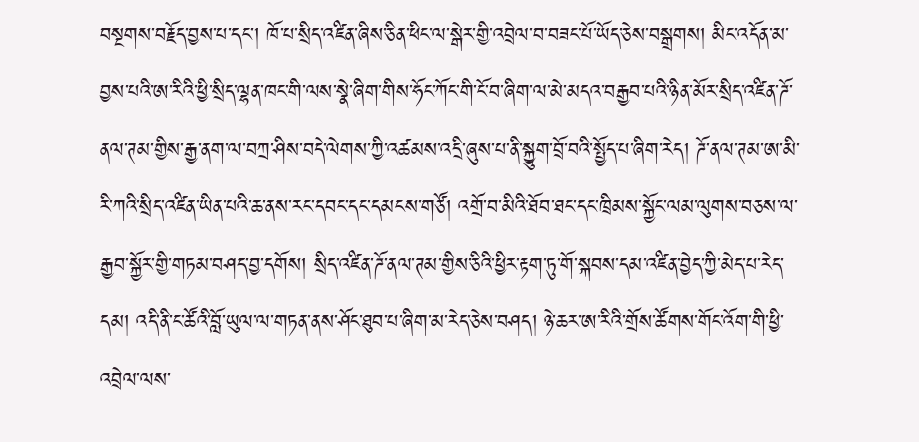བསྔགས་བརྗོད་བྱས་པ་དང་། ཁོ་པ་སྲིད་འཛིན་ཞིས་ཅིན་ཕིང་ལ་སྒེར་གྱི་འབྲེལ་བ་བཟང་པོ་ཡོད་ཅེས་བསྒྲགས། མིང་འདོན་མ་བྱས་པའི་ཨ་རིའི་ཕྱི་སྲིད་ལྷན་ཁང་གི་ལས་སྣེ་ཞིག་གིས་ཧོང་ཀོང་གི་ངོ་བ་ཞིག་ལ་མེ་མདའ་བརྒྱབ་པའི་ཉིན་མོར་སྲིད་འཛིན་ཌོ་ནལ་ཊམ་གྱིས་རྒྱ་ནག་ལ་བཀྲ་ཤིས་བདེ་ལེགས་ཀྱི་འཚམས་འདྲི་ཞུས་པ་ནི་སྐྱུག་བྲོ་བའི་སྤྱོད་པ་ཞིག་རེད། ཌོ་ནལ་ཊམ་ཨ་མི་རི་ཀའི་སྲིད་འཛིན་ཡིན་པའི་ཆ་ནས་རང་དབང་དང་དམངས་གཙོ། འགྲོ་བ་མིའི་ཐོབ་ཐང་དང་ཁྲིམས་སྐྱོང་ལམ་ལུགས་བཅས་ལ་རྒྱབ་སྐྱོར་གྱི་གཏམ་བཤད་བྱ་དགོས། སྲིད་འཛིན་ཌོ་ནལ་ཊམ་གྱིས་ཅིའི་ཕྱིར་རྟག་ཏུ་གོ་སྐབས་དམ་འཛིན་བྱེད་ཀྱི་མེད་པ་རེད་དམ། འདི་ནི་ང་ཚོའི་བློ་ཡུལ་ལ་གཏན་ནས་ཤོང་ཐུབ་པ་ཞིག་མ་རེད་ཅེས་བཤད། ཉེ་ཆར་ཨ་རིའི་གྲོས་ཚོགས་གོང་འོག་གི་ཕྱི་འབྲེལ་ལས་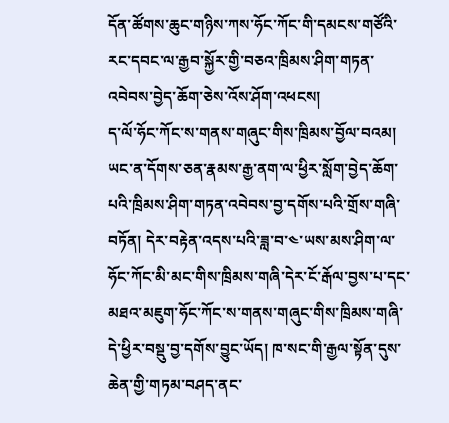དོན་ཚོགས་ཆུང་གཉིས་ཀས་ཧོང་ཀོང་གི་དམངས་གཙོའི་རང་དབང་ལ་རྒྱབ་སྐྱོར་གྱི་བཅའ་ཁྲིམས་ཤིག་གཏན་འབེབས་བྱེད་ཆོག་ཅེས་འོས་ཤོག་འཕངས།
ད་ལོ་ཧོང་ཀོང་ས་གནས་གཞུང་གིས་ཁྲིམས་བྱོལ་བའམ། ཡང་ན་དོགས་ཅན་རྣམས་རྒྱ་ནག་ལ་ཕྱིར་སློག་བྱེད་ཆོག་པའི་ཁྲིམས་ཤིག་གཏན་འབེབས་བྱ་དགོས་པའི་གྲོས་གཞི་བཏོན། དེར་བརྟེན་འདས་པའི་ཟླ་བ་༤་ཡས་མས་ཤིག་ལ་ཧོང་ཀོང་མི་མང་གིས་ཁྲིམས་གཞི་དེར་ངོ་རྒོལ་བྱས་པ་དང་མཐའ་མཇུག་ཧོང་ཀོང་ས་གནས་གཞུང་གིས་ཁྲིམས་གཞི་དེ་ཕྱིར་བསྡུ་བྱ་དགོས་བྱུང་ཡོད། ཁ་སང་གི་རྒྱལ་སྟོན་དུས་ཆེན་གྱི་གཏམ་བཤད་ནང་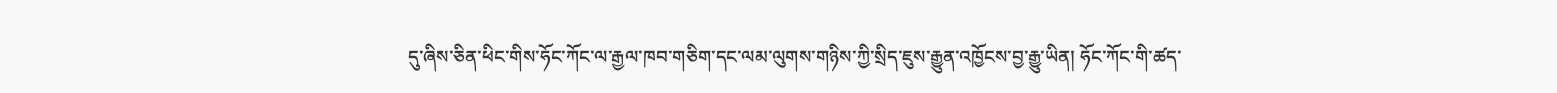དུ་ཞིས་ཅིན་ཕིང་གིས་ཧོང་ཀོང་ལ་རྒྱལ་ཁབ་གཅིག་དང་ལམ་ལུགས་གཉིས་ཀྱི་སྲིད་ཇུས་རྒྱུན་འཁྱོངས་བྱ་རྒྱུ་ཡིན། ཧོང་ཀོང་གི་ཚད་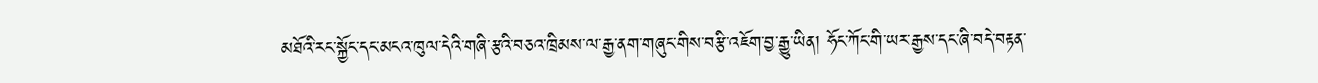མཐོའི་རང་སྐྱོང་དང་མངའ་ཁུལ་དེའི་གཞི་རྩའི་བཅའ་ཁྲིམས་ལ་རྒྱ་ནག་གཞུང་གིས་བརྩི་འཇོག་བྱ་རྒྱུ་ཡིན། ཧོང་ཀོང་གི་ཡར་རྒྱས་དང་ཞི་བདེ་བརྟན་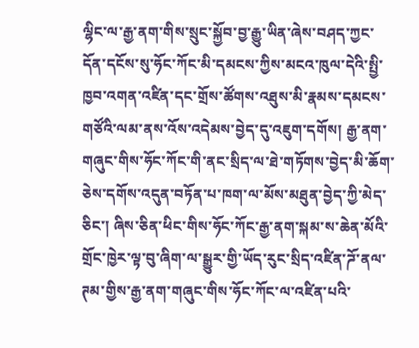ལྷིང་ལ་རྒྱ་ནག་གིས་སྲུང་སྐྱོབ་བྱ་རྒྱུ་ཡིན་ཞེས་བཤད་ཀྱང་དོན་དངོས་སུ་ཧོང་ཀོང་མི་དམངས་ཀྱིས་མངའ་ཁུལ་དེའི་སྤྱི་ཁྱབ་འགན་འཛིན་དང་གྲོས་ཚོགས་འཐུས་མི་རྣམས་དམངས་གཙོའི་ལམ་ནས་འོས་འདེམས་བྱེད་དུ་འཇུག་དགོས། རྒྱ་ནག་གཞུང་གིས་ཧོང་ཀོང་གི་ནང་སྲིད་ལ་ཐེ་གཏོགས་བྱེད་མི་ཆོག་ཅེས་དགོས་འདུན་བཏོན་པ་ཁག་ལ་མོས་མཐུན་བྱེད་ཀྱི་མེད་ཅིང་། ཞིས་ཅིན་ཕིང་གིས་ཧོང་ཀོང་རྒྱ་ནག་སྐམ་ས་ཆེན་མོའི་གྲོང་ཁྱེར་ལྟ་བུ་ཞིག་ལ་སྒྱུར་གྱི་ཡོད་རུང་སྲིད་འཛིན་ཌོ་ནལ་ཊམ་གྱིས་རྒྱ་ནག་གཞུང་གིས་ཧོང་ཀོང་ལ་འཛིན་པའི་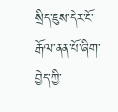སྲིད་ཇུས་དེར་ངོ་རྒོལ་ནན་པོ་ཞིག་བྱེད་ཀྱི་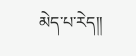མེད་པ་རེད།།